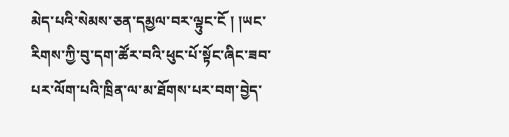མེད་པའི་སེམས་ཅན་དམྱལ་བར་ལྟུང་ངོ ། །ཡང་རིགས་ཀྱི་བུ་དག་ཚོར་བའི་ཕུང་པོ་སྟོང་ཞིང་ཟབ་པར་ལོག་པའི་ཁྲིན་ལ་མ་ཐོགས་པར་བག་བྱེད་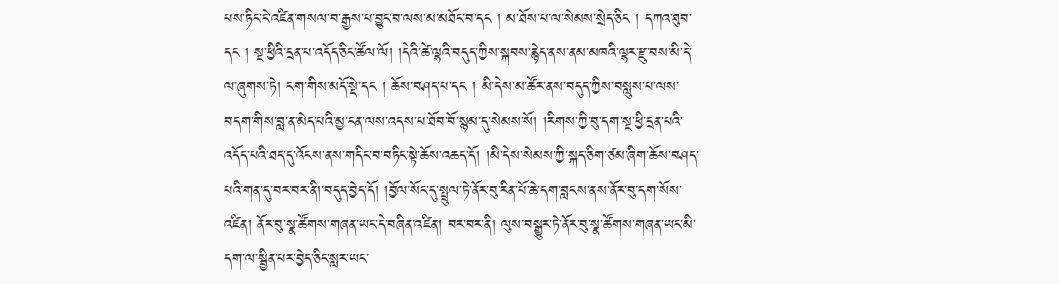པས་ཏིང་ངེ་འཛིན་གསལ་བ་རྒྱས་པ་བྱུང་བ་ལས་མ་མཐོང་བ་དང ། མ་ཐོས་པ་ལ་སེམས་སྲེད་ཅིང ། དཀའ་ཐུབ་དང ། སྔ་ཕྱིའི་དྲན་པ་འདོད་ཅིང་ཚོལ་ལོ། །དེའི་ཚེ་ལྷའི་བདུད་ཀྱིས་སྐབས་རྙེད་ནས་ནམ་མཁའི་ལྷར་རྫུ་བས་མི་དེ་ལ་ཞུགས་ཏེ། ངག་གིས་མདོ་སྡེ་དང ། ཆོས་བཤད་པ་དང ། མི་དེས་མ་ཚོར་ནས་བདུད་ཀྱིས་བསླུས་པ་ལས་བདག་གིས་བླ་ན་མེད་པའི་མྱ་ངན་ལས་འདས་པ་ཐོབ་བོ་སྙམ་དུ་སེམས་སོ། །རིགས་ཀྱི་བུ་དག་སྔ་ཕྱི་དྲན་པའི་འདོད་པའི་ཐད་དུ་འོངས་ནས་གདིང་བ་བཏིང་སྟེ་ཆོས་འཆད་དོ། །མི་དེས་སེམས་ཀྱི་སྐད་ཅིག་ཙམ་ཞིག་ཆོས་བཤད་པའི་གན་དུ་བར་བར་ནི།་བདུད་བྱེད་དོ། །བྱོལ་སོང་དུ་སྤྲུལ་ཏེ་ནོར་བུ་རིན་པོ་ཆེ་དག་བླངས་ནས་ནོར་བུ་དག་སོས་འཛིན། ནོར་བུ་སྣ་ཚོགས་གཞན་ཡང་དེ་བཞིན་འཛིན། བར་བར་ནི། ལུས་བསྒྱུར་ཏེ་ནོར་བུ་སྣ་ཚོགས་གཞན་ཡང་མི་དག་ལ་སྦྱིན་པར་བྱེད་ཅིང་སླར་ཡང་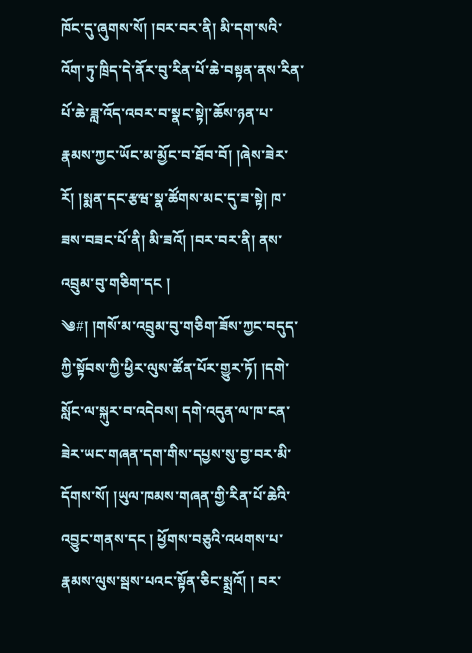ཁོང་དུ་ཞུགས་སོ། །བར་བར་ནི། མི་དག་སའི་འོག་ཏུ་ཁྲིད་དེ་ནོར་བུ་རིན་པོ་ཆེ་བསྟན་ནས་རིན་པོ་ཆེ་ཟླ་འོད་འབར་བ་སྣང་སྟེ།་ཆོས་ཉན་པ་རྣམས་ཀྱང་ཡོང་མ་མྱོང་བ་ཐོབ་བོ། །ཞེས་ཟེར་རོ། །སྨན་དང་རྩཝ་སྣ་ཚོགས་མང་དུ་ཟ་སྟེ། ཁ་ཟས་བཟང་པོ་ནི། མི་ཟའོ། །བར་བར་ནི། ནས་འབྲུམ་བུ་གཅིག་དང །
༄#། །གསོ་མ་འབྲུམ་བུ་གཅིག་ཟོས་ཀྱང་བདུད་ཀྱི་སྟོབས་ཀྱི་ཕྱིར་ལུས་ཚོན་པོར་གྱུར་ཏོ། །དགེ་སློང་ལ་སྐུར་བ་འདེབས། དགེ་འདུན་ལ་ཁ་ངན་ཟེར་ཡང་གཞན་དག་གིས་དཔྱས་སུ་བྱ་བར་མི་དོགས་སོ། །ཡུལ་ཁམས་གཞན་གྱི་རིན་པོ་ཆེའི་འབྱུང་གནས་དང ། ཕྱོགས་བཅུའི་འཕགས་པ་རྣམས་ལུས་སྦས་པའང་སྟོན་ཅིང་སྨྲའོ། ། བར་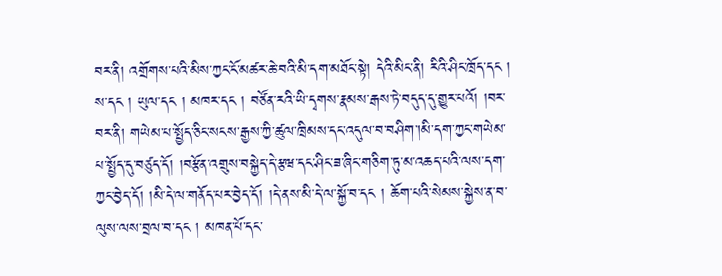བར་ནི། འགྲོགས་པའི་མིས་ཀྱང་ངོ་མཚར་ཆེ་བའི་མི་དག་མཐོང་སྟེ། དེའི་མིང་ནི། རིའི་ཤིང་ཁྲོད་དང ། ས་དང ། ཡུལ་དང ། མཁར་དང ། བཙོན་རའི་ཡི་དྭགས་རྣམས་རྒས་ཏེ་བདུད་དུ་གྱུར་པའོ། །བར་བར་ནི། གཡེམ་པ་སྤྱོད་ཅིང་སངས་རྒྱས་ཀྱི་ཚུལ་ཁྲིམས་དང་འདུལ་བ་བཤིག་།མི་དག་ཀྱང་གཡེམ་པ་སྤྱོད་དུ་བཙུད་དོ། །བརྩོན་འགྲུས་བསྐྱེད་དེ་རྩཝ་དང་ཤིང་ཟ་ཞིང་གཅིག་ཏུ་མ་འཆད་པའི་ལས་དག་ཀྱང་བྱེད་དོ། །མི་དེ་ལ་གནོད་པར་བྱེད་དོ། །དེ་ནས་མི་དེ་ལ་སྐྱོ་བ་དང ། ཆོག་པའི་སེམས་སྐྱེས་ན་བ་ལུས་ལས་བྲལ་བ་དང ། མཁན་པོ་དང་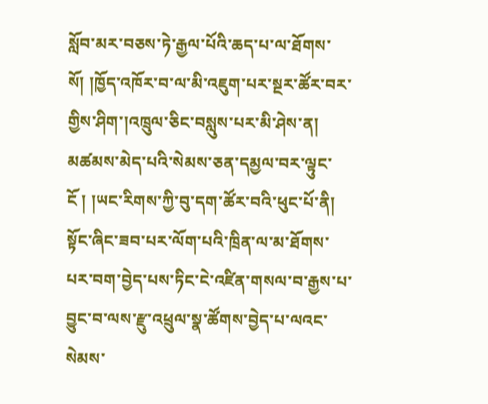སློབ་མར་བཅས་ཏེ་རྒྱལ་པོའི་ཆད་པ་ལ་ཐོགས་སོ། །ཁྱོད་འཁོར་བ་ལ་མི་འཇུག་པར་སྔར་ཚོར་བར་གྱིས་ཤིག་།འཁྲུལ་ཅིང་བསླུས་པར་མི་ཤེས་ན། མཚམས་མེད་པའི་སེམས་ཅན་དམྱལ་བར་ལྟུང་ངོ ། །ཡང་རིགས་ཀྱི་བུ་དག་ཚོར་བའི་ཕུང་པོ་ནི། སྟོང་ཞིང་ཟབ་པར་ལོག་པའི་ཁྲིན་ལ་མ་ཐོགས་པར་བག་བྱེད་པས་ཏིང་ངེ་འཛིན་གསལ་བ་རྒྱས་པ་
བྱུང་བ་ལས་རྫུ་འཕྲུལ་སྣ་ཚོགས་བྱེད་པ་ལའང་སེམས་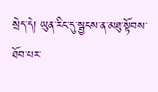སྲེད་དེ། ཡུན་རིང་དུ་སྦྱངས་ན་མཐུ་སྟོབས་ཐོབ་པར་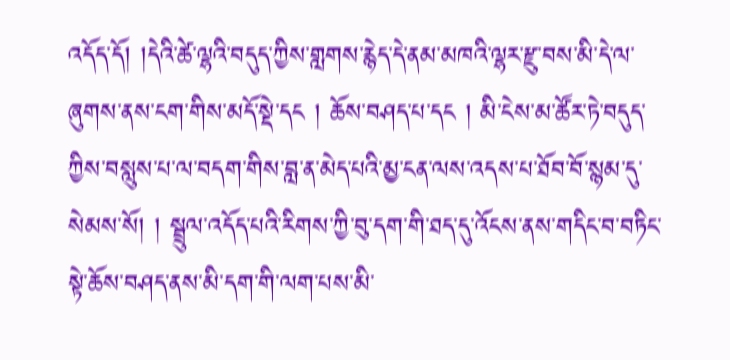འདོད་དོ། །དེའི་ཚེ་ལྷའི་བདུད་ཀྱིས་གླགས་རྙེད་དེ་ནམ་མཁའི་ལྷར་རྫུ་བས་མི་དེ་ལ་ཞུགས་ནས་ངག་གིས་མདོ་སྡེ་དང ། ཆོས་བཤད་པ་དང ། མི་ངེས་མ་ཚོར་ཏེ་བདུད་ཀྱིས་བསླུས་པ་ལ་བདག་གིས་བླ་ན་མེད་པའི་མྱ་ངན་ལས་འདས་པ་ཐོབ་བོ་སྙམ་དུ་སེམས་སོ། ། སྦྲུལ་འདོད་པའི་རིགས་ཀྱི་བུ་དག་གི་ཐད་དུ་འོངས་ནས་གདིང་བ་བཏིང་སྟེ་ཆོས་བཤད་ནས་མི་དག་གི་ལག་པས་མི་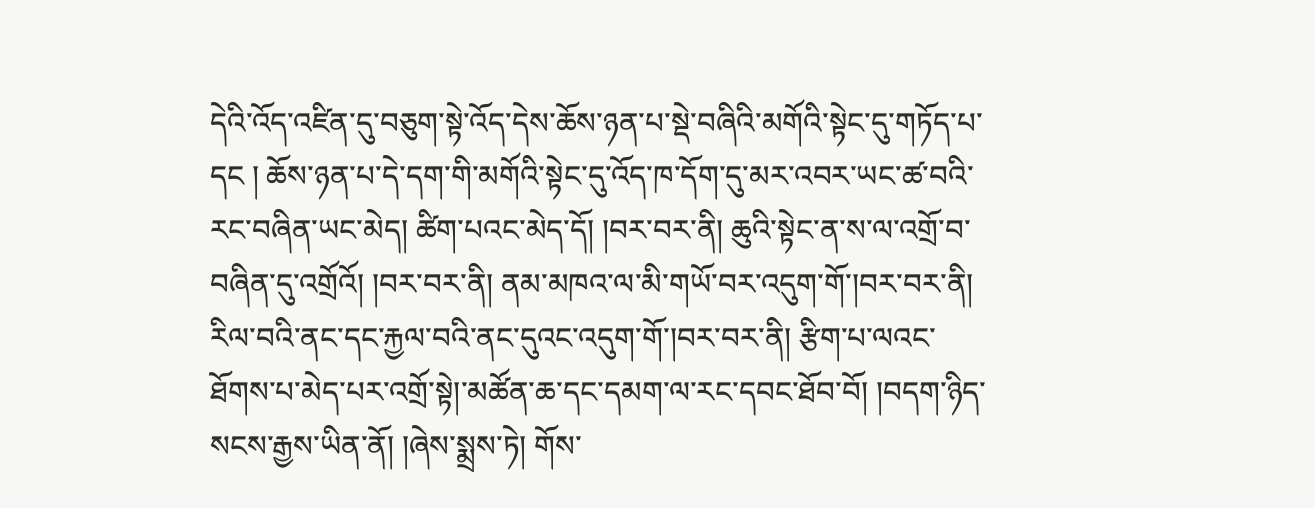དེའི་འོད་འཛིན་དུ་བཅུག་སྟེ་འོད་དེས་ཆོས་ཉན་པ་སྡེ་བཞིའི་མགོའི་སྟེང་དུ་གཏོད་པ་དང ། ཆོས་ཉན་པ་དེ་དག་གི་མགོའི་སྟེང་དུ་འོད་ཁ་དོག་དུ་མར་འབར་ཡང་ཚ་བའི་རང་བཞིན་ཡང་མེད། ཚིག་པའང་མེད་དོ། །བར་བར་ནི། ཆུའི་སྟེང་ན་ས་ལ་འགྲོ་བ་བཞིན་དུ་འགྲོའོ། །བར་བར་ནི། ནམ་མཁའ་ལ་མི་གཡོ་བར་འདུག་གོ་།བར་བར་ནི། རིལ་བའི་ནང་དང་རྐྱལ་བའི་ནང་དུའང་འདུག་གོ་།བར་བར་ནི། རྩིག་པ་ལའང་ཐོགས་པ་མེད་པར་འགྲོ་སྟེ།་མཚོན་ཆ་དང་དམག་ལ་རང་དབང་ཐོབ་བོ། །བདག་ཉིད་སངས་རྒྱས་ཡིན་ནོ། །ཞེས་སྨྲས་ཏེ། གོས་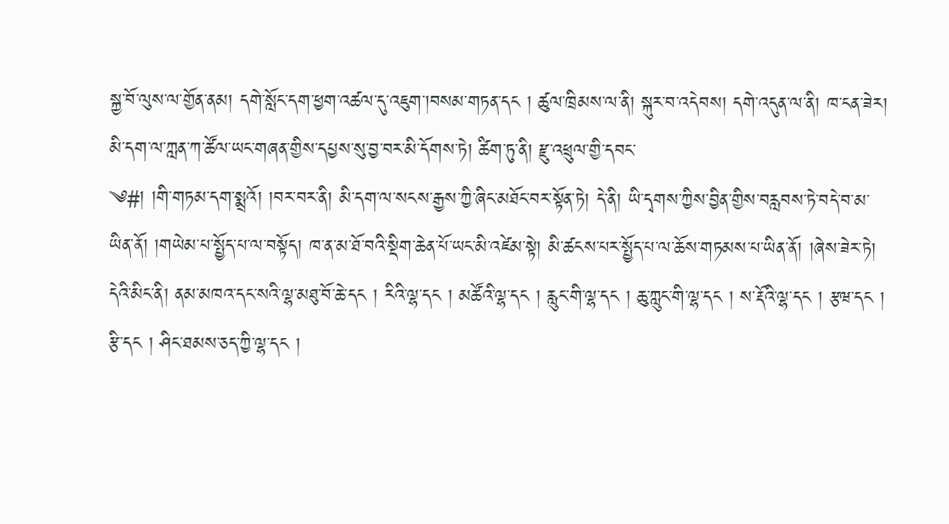སྐྱ་བོ་ལུས་ལ་གྱོན་ནམ། དགེ་སློང་དག་ཕྱག་འཚལ་དུ་འཇུག་།བསམ་གཏན་དང ། ཚུལ་ཁྲིམས་ལ་ནི། སྐུར་བ་འདེབས། དགེ་འདུན་ལ་ནི། ཁ་ངན་ཟེར། མི་དག་ལ་ཀླན་ཀ་ཚོལ་ཡང་གཞན་གྱིས་དཔྱས་སུ་བྱ་བར་མི་དོགས་ཏེ། ཚིག་ཏུ་ནི། རྫུ་འཕྲུལ་གྱི་དབང་
༄#། །གི་གཏམ་དག་སྨྲའོ། །བར་བར་ནི། མི་དག་ལ་སངས་རྒྱས་ཀྱི་ཞིང་མཐོང་བར་སྟོན་ཏེ། དེ་ནི། ཡི་དྭགས་ཀྱིས་བྱིན་གྱིས་བརླབས་ཏེ་བདེ་བ་མ་ཡིན་ནོ། །གཡེམ་པ་སྤྱོད་པ་ལ་བསྟོད། ཁ་ན་མ་ཐོ་བའི་སྡིག་ཆེན་པོ་ཡང་མི་འཛེམ་སྟེ། མི་ཚངས་པར་སྤྱོད་པ་ལ་ཆོས་གཏམས་པ་ཡིན་ནོ། །ཞེས་ཟེར་ཏེ། དེའི་མིང་ནི། ནམ་མཁའ་དང་སའི་ལྷ་མཐུ་བོ་ཆེ་དང ། རིའི་ལྷ་དང ། མཚོའི་ལྷ་དང ། རླུང་གི་ལྷ་དང ། ཆུ་ཀླུང་གི་ལྷ་དང ། ས་རྡོའི་ལྷ་དང ། རྩཝ་དང ། རྩི་དང ། ཤིང་ཐམས་ཅད་ཀྱི་ལྷ་དང །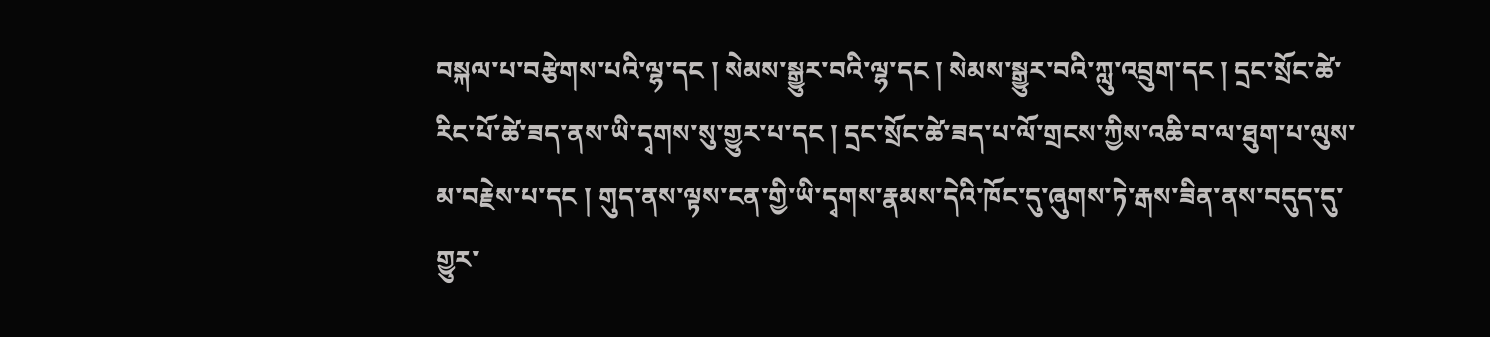བསྐལ་པ་བརྩེགས་པའི་ལྷ་དང ། སེམས་སྒྱུར་བའི་ལྷ་དང ། སེམས་སྒྱུར་བའི་ཀླུ་འབྲུག་དང ། དྲང་སྲོང་ཚེ་རིང་པོ་ཚེ་ཟད་ནས་ཡི་དྭགས་སུ་གྱུར་པ་དང ། དྲང་སྲོང་ཚེ་ཟད་པ་ལོ་གྲངས་ཀྱིས་འཆི་བ་ལ་ཐུག་པ་ལུས་མ་བརྗེས་པ་དང ། གུད་ནས་ལྟས་ངན་གྱི་ཡི་དྭགས་རྣམས་དེའི་ཁོང་དུ་ཞུགས་ཏེ་རྒས་ཟིན་ནས་བདུད་དུ་གྱུར་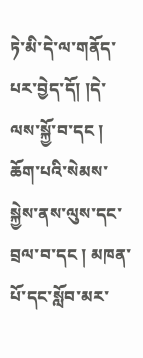ཏེ་མི་དེ་ལ་གནོད་པར་བྱེད་དོ། །དེ་ལས་སྐྱོ་བ་དང ། ཆོག་པའི་སེམས་སྐྱེས་ནས་ལུས་དང་བྲལ་བ་དང ། མཁན་པོ་དང་སློབ་མར་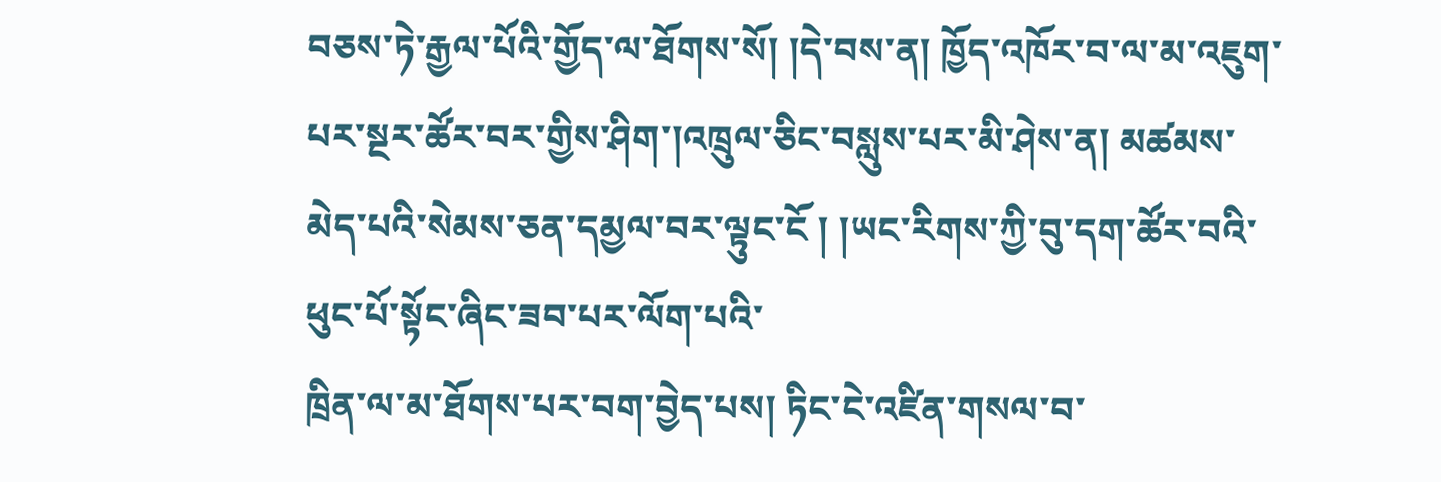བཅས་ཏེ་རྒྱལ་པོའི་གྱོད་ལ་ཐོགས་སོ། །དེ་བས་ན། ཁྱོད་འཁོར་བ་ལ་མ་འཇུག་པར་སྔར་ཚོར་བར་གྱིས་ཤིག་།འཁྲུལ་ཅིང་བསླུས་པར་མི་ཤེས་ན། མཚམས་མེད་པའི་སེམས་ཅན་དམྱལ་བར་ལྟུང་ངོ ། །ཡང་རིགས་ཀྱི་བུ་དག་ཚོར་བའི་ཕུང་པོ་སྟོང་ཞིང་ཟབ་པར་ལོག་པའི་
ཁྲིན་ལ་མ་ཐོགས་པར་བག་བྱེད་པས། ཏིང་ངེ་འཛིན་གསལ་བ་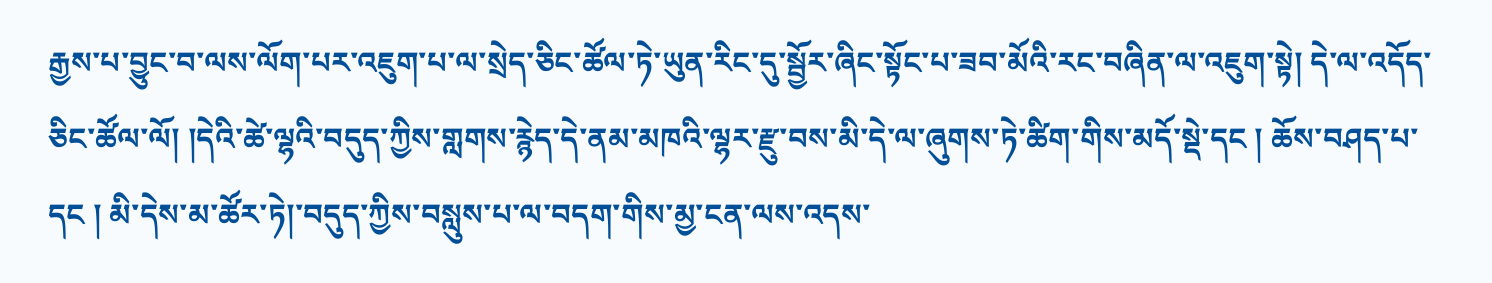རྒྱས་པ་བྱུང་བ་ལས་ལོག་པར་འཇུག་པ་ལ་སྲེད་ཅིང་ཚོལ་ཏེ་ཡུན་རིང་དུ་སྦྱོར་ཞིང་སྟོང་པ་ཟབ་མོའི་རང་བཞིན་ལ་འཇུག་སྟེ། དེ་ལ་འདོད་ཅིང་ཚོལ་ལོ། །དེའི་ཚེ་ལྷའི་བདུད་ཀྱིས་གླགས་རྙེད་དེ་ནམ་མཁའི་ལྷར་རྫུ་བས་མི་དེ་ལ་ཞུགས་ཏེ་ཚིག་གིས་མདོ་སྡེ་དང ། ཆོས་བཤད་པ་དང ། མི་དེས་མ་ཚོར་ཏེ།་བདུད་ཀྱིས་བསླུས་པ་ལ་བདག་གིས་མྱ་ངན་ལས་འདས་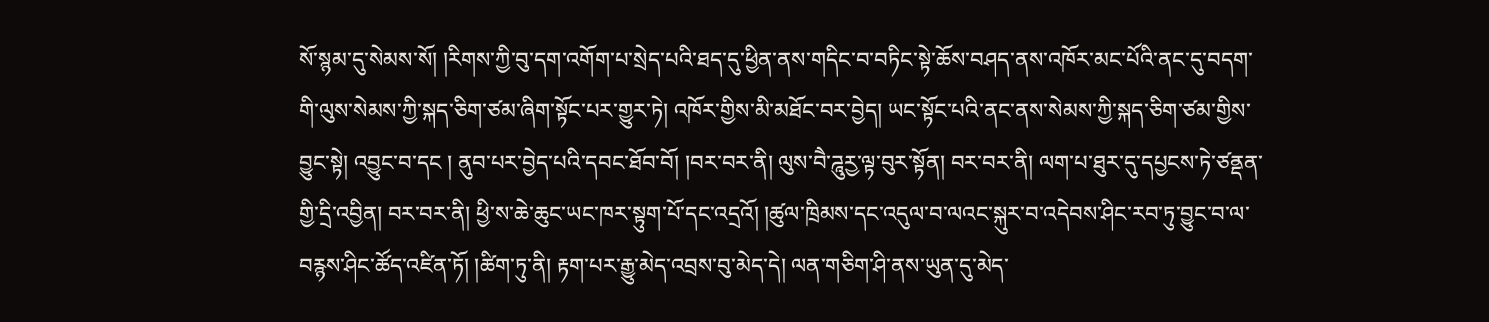སོ་སྙམ་དུ་སེམས་སོ། །རིགས་ཀྱི་བུ་དག་འགོག་པ་སྲེད་པའི་ཐད་དུ་ཕྱིན་ནས་གདིང་བ་བཏིང་སྟེ་ཆོས་བཤད་ནས་འཁོར་མང་པོའི་ནང་དུ་བདག་གི་ལུས་སེམས་ཀྱི་སྐད་ཅིག་ཙམ་ཞིག་སྟོང་པར་གྱུར་ཏེ། འཁོར་གྱིས་མི་མཐོང་བར་བྱེད། ཡང་སྟོང་པའི་ནང་ནས་སེམས་ཀྱི་སྐད་ཅིག་ཙམ་གྱིས་བྱུང་སྟེ། འབྱུང་བ་དང ། ནུབ་པར་བྱེད་པའི་དབང་ཐོབ་བོ། །བར་བར་ནི། ལུས་བཻ་ཌཱུརྱ་ལྟ་བུར་སྟོན། བར་བར་ནི། ལག་པ་ཐུར་དུ་དཔྱངས་ཏེ་ཙནྡན་གྱི་དྲི་འབྱིན། བར་བར་ནི། ཕྱི་ས་ཆེ་ཆུང་ཡང་ཁར་སྟུག་པོ་དང་འདྲའོ། །ཚུལ་ཁྲིམས་དང་འདུལ་བ་ལའང་སྐུར་བ་འདེབས་ཤིང་རབ་ཏུ་བྱུང་བ་ལ་བརྙས་ཤིང་ཚོད་འཛིན་ཏོ། །ཚིག་ཏུ་ནི། རྟག་པར་རྒྱུ་མེད་འབྲས་བུ་མེད་དེ། ལན་གཅིག་ཤི་ནས་ཡུན་དུ་མེད་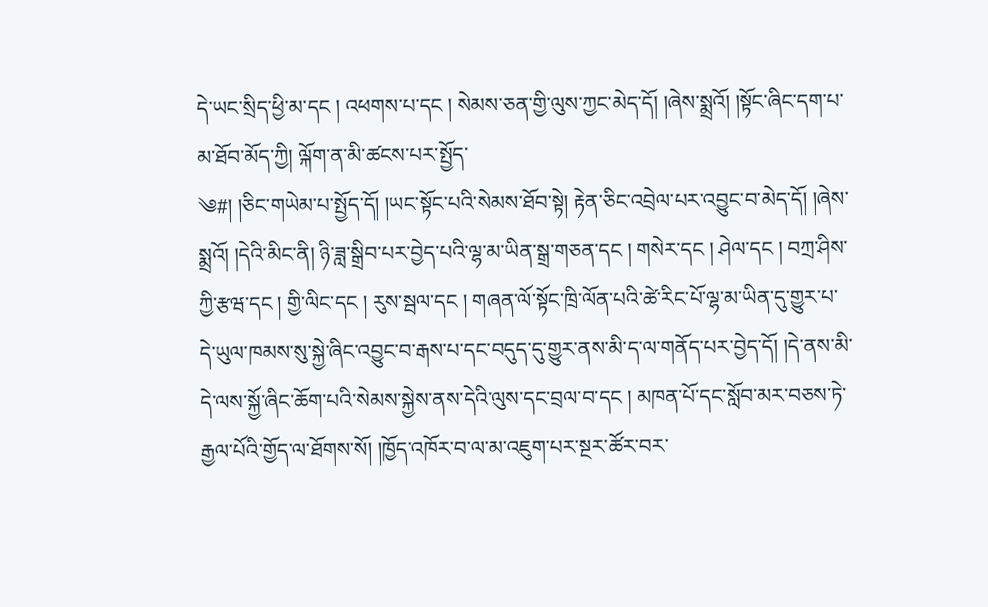དེ་ཡང་སྲིད་ཕྱི་མ་དང ། འཕགས་པ་དང ། སེམས་ཅན་གྱི་ལུས་ཀྱང་མེད་དོ། །ཞེས་སྨྲའོ། །སྟོང་ཞིང་དག་པ་མ་ཐོབ་མོད་ཀྱི། ལྐོག་ན་མི་ཚངས་པར་སྤྱོད་
༄#། །ཅིང་གཡེམ་པ་སྤྱོད་དོ། །ཡང་སྟོང་པའི་སེམས་ཐོབ་སྟེ། རྟེན་ཅིང་འབྲེལ་པར་འབྱུང་བ་མེད་དོ། །ཞེས་སྨྲའོ། །དེའི་མིང་ནི། ཉི་ཟླ་སྒྲིབ་པར་བྱེད་པའི་ལྷ་མ་ཡིན་སྒྲ་གཅན་དང ། གསེར་དང ། ཤེལ་དང ། བཀྲ་ཤིས་ཀྱི་རྩཝ་དང ། གྱི་ལིང་དང ། རུས་སྦལ་དང ། གཞན་ལོ་སྟོང་ཁྲི་ལོན་པའི་ཚེ་རིང་པོ་ལྷ་མ་ཡིན་དུ་གྱུར་པ་དེ་ཡུལ་ཁམས་སུ་སྐྱེ་ཞིང་འབྱུང་བ་རྒས་པ་དང་བདུད་དུ་གྱུར་ནས་མི་ད་ལ་གནོད་པར་བྱེད་དོ། །དེ་ནས་མི་དེ་ལས་སྐྱོ་ཞིང་ཆོག་པའི་སེམས་སྐྱེས་ནས་དེའི་ལུས་དང་བྲལ་བ་དང ། མཁན་པོ་དང་སློབ་མར་བཅས་ཏེ་རྒྱལ་པོའི་གྱོད་ལ་ཐོགས་སོ། །ཁྱོད་འཁོར་བ་ལ་མ་འཇུག་པར་སྔར་ཚོར་བར་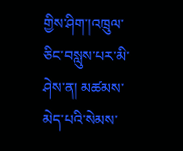གྱིས་ཤིག་།འཁྲུལ་ཅིང་བསླུས་པར་མི་ཤེས་ན། མཚམས་མེད་པའི་སེམས་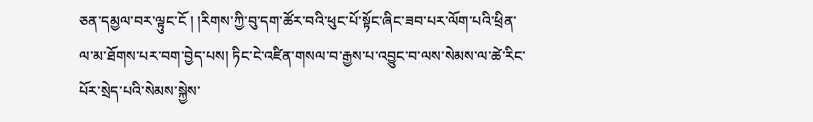ཅན་དམྱལ་བར་ལྟུང་ངོ ། །རིགས་ཀྱི་བུ་དག་ཚོར་བའི་ཕུང་པོ་སྟོང་ཞིང་ཟབ་པར་ལོག་པའི་ཕྲིན་ལ་མ་ཐོགས་པར་བག་བྱེད་པས། ཏིང་ངེ་འཛིན་གསལ་བ་རྒྱས་པ་འབྱུང་བ་ལས་སེམས་ལ་ཚེ་རིང་པོར་སྲེད་པའི་སེམས་སྐྱེས་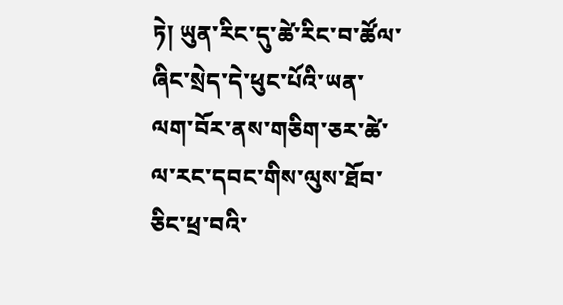ཏེ། ཡུན་རིང་དུ་ཚེ་རིང་བ་ཚོལ་ཞིང་སྲེད་དེ་ཕུང་པོའི་ཡན་ལག་བོར་ནས་གཅིག་ཅར་ཚེ་ལ་རང་དབང་གིས་ལུས་ཐོབ་ཅིང་ཕྲ་བའི་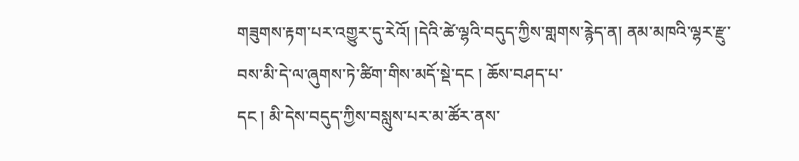གཟུགས་རྟག་པར་འགྱུར་དུ་རེའོ། །དེའི་ཚེ་ལྷའི་བདུད་ཀྱིས་གླགས་རྙེད་ན། ནམ་མཁའི་ལྷར་རྫུ་བས་མི་དེ་ལ་ཞུགས་ཏེ་ཚིག་གིས་མདོ་སྡེ་དང ། ཆོས་བཤད་པ་
དང ། མི་དེས་བདུད་ཀྱིས་བསླུས་པར་མ་ཚོར་ནས་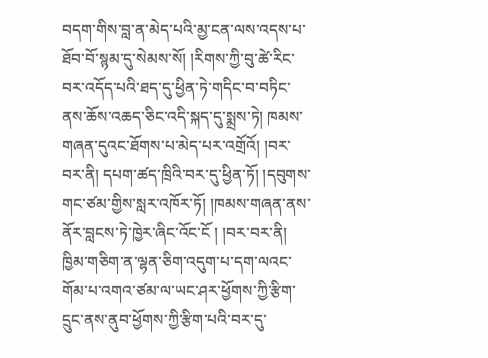བདག་གིས་བླ་ན་མེད་པའི་མྱ་ངན་ལས་འདས་པ་ཐོབ་བོ་སྙམ་དུ་སེམས་སོ། །རིགས་ཀྱི་བུ་ཚེ་རིང་བར་འདོད་པའི་ཐད་དུ་ཕྱིན་ཏེ་གདིང་བ་བཏིང་ནས་ཆོས་འཆད་ཅིང་འདི་སྐད་དུ་སྨྲས་ཏེ། ཁམས་གཞན་དུའང་ཐོགས་པ་མེད་པར་འགྲོའོ། །བར་བར་ནི། དཔག་ཚད་ཁྲིའི་བར་དུ་ཕྱིན་ཏོ། །དབུགས་གང་ཙམ་གྱིས་སླར་འཁོར་ཏོ། །ཁམས་གཞན་ནས་ནོར་བླངས་ཏེ་ཁྱེར་ཞིང་འོང་ངོ ། །བར་བར་ནི། ཁྱིམ་གཅིག་ན་ལྷན་ཅིག་འདུག་པ་དག་ལའང་གོམ་པ་འགའ་ཙམ་ལ་ཡང་ཤར་ཕྱོགས་ཀྱི་རྩིག་དྲུང་ནས་ནུབ་ཕྱོགས་ཀྱི་རྩིག་པའི་བར་དུ་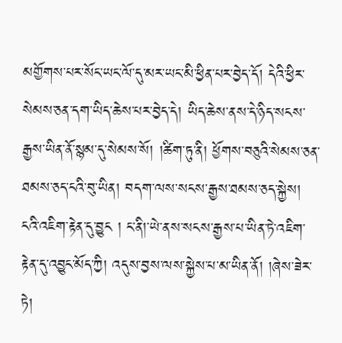མགྱོགས་པར་སོང་ཡང་ལོ་དུ་མར་ཡང་མི་ཕྱིན་པར་བྱེད་དོ། དེའི་ཕྱིར་སེམས་ཅན་དག་ཡིད་ཆེས་པར་བྱེད་དེ། ཡིད་ཆེས་ནས་དེ་ཉིད་སངས་རྒྱས་ཡིན་ནོ་སྙམ་དུ་སེམས་སོ། །ཚིག་ཏུ་ནི། ཕྱོགས་བཅུའི་སེམས་ཅན་ཐམས་ཅད་ངའི་བུ་ཡིན། བདག་ལས་སངས་རྒྱས་ཐམས་ཅད་སྐྱེས། ངའི་འཇིག་རྟེན་དུ་བྱུང ། ང་ནི།་ཡེ་ནས་སངས་རྒྱས་པ་ཡིན་ཏེ་འཇིག་རྟེན་དུ་འབྱུང་མོད་ཀྱི། འདུས་བྱས་ལས་སྐྱེས་པ་མ་ཡིན་ནོ། །ཞེས་ཟེར་ཏེ།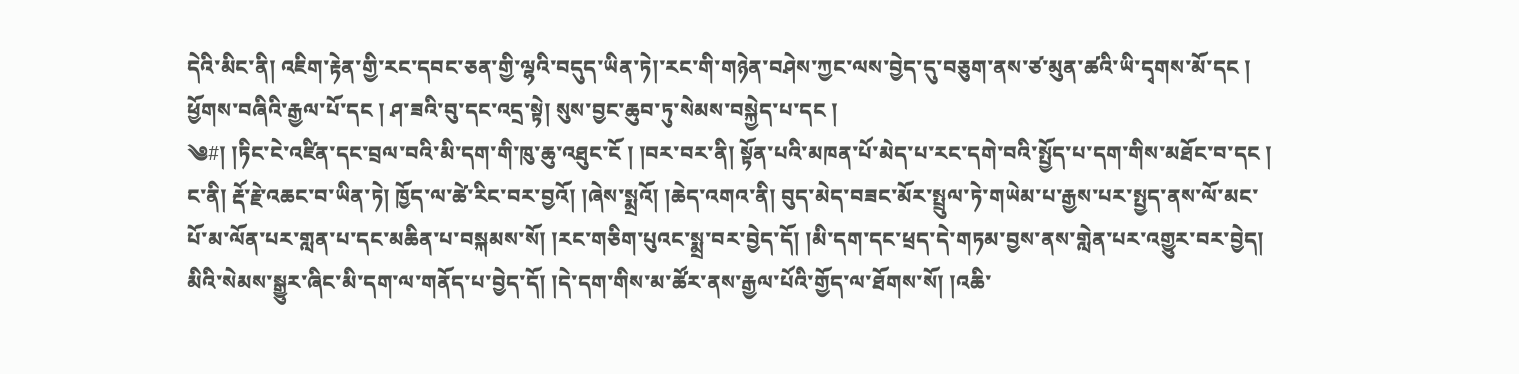དེའི་མིང་ནི། འཇིག་རྟེན་གྱི་རང་དབང་ཅན་གྱི་ལྷའི་བདུད་ཡིན་ཏེ།་རང་གི་གཉེན་བཤེས་ཀྱང་ལས་བྱེད་དུ་བཅུག་ནས་ཙ་མུན་ཚའི་ཡི་དྭགས་མོ་དང ། ཕྱོགས་བཞིའི་རྒྱལ་པོ་དང ། ཤ་ཟའི་བུ་དང་འདྲ་སྟེ། སུས་བྱང་ཆུབ་ཏུ་སེམས་བསྐྱེད་པ་དང །
༄#། །ཏིང་ངེ་འཛིན་དང་བྲལ་བའི་མི་དག་གི་ཁུ་ཆུ་འཐུང་ངོ ། །བར་བར་ནི། སྟོན་པའི་མཁན་པོ་མེད་པ་རང་དགེ་བའི་སྤྱོད་པ་དག་གིས་མཐོང་བ་དང ། ང་ནི། རྡོ་རྗེ་འཆང་བ་ཡིན་ཏེ། ཁྱོད་ལ་ཚེ་རིང་བར་བྱའོ། །ཞེས་སྨྲའོ། །ཆེད་འགའ་ནི། བུད་མེད་བཟང་མོར་སྤྲུལ་ཏེ་གཡེམ་པ་རྒྱས་པར་སྤྱད་ནས་ལོ་མང་པོ་མ་ལོན་པར་གླན་པ་དང་མཆིན་པ་བསྐམས་སོ། །རང་གཅིག་པུའང་སྨྲ་བར་བྱེད་དོ། །མི་དག་དང་ཕྲད་དེ་གཏམ་བྱས་ནས་གླེན་པར་འགྱུར་བར་བྱེད། མིའི་སེམས་སྒྱུར་ཞིང་མི་དག་ལ་གནོད་པ་བྱེད་དོ། །དེ་དག་གིས་མ་ཚོར་ནས་རྒྱལ་པོའི་གྱོད་ལ་ཐོགས་སོ། །འཆི་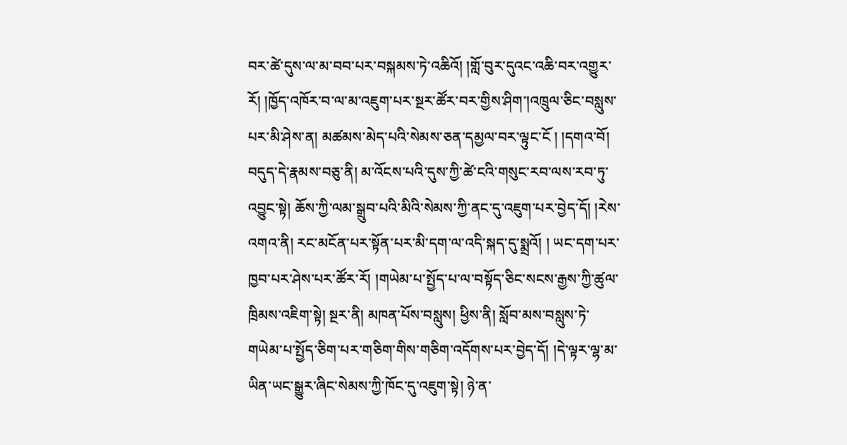བར་ཚེ་དུས་ལ་མ་བབ་པར་བསྐམས་ཏེ་འཆིའོ། །གློ་བུར་དུའང་འཆི་བར་འགྱུར་རོ། །ཁྱོད་འཁོར་བ་ལ་མ་འཇུག་པར་སྔར་ཚོར་བར་གྱིས་ཤིག་།འཁྲུལ་ཅིང་བསླུས་པར་མི་ཤེས་ན། མཚམས་མེད་པའི་སེམས་ཅན་དམྱལ་བར་ལྟུང་ངོ ། །དགའ་བོ། བདུད་དེ་རྣམས་བཅུ་ནི། མ་འོངས་པའི་དུས་ཀྱི་ཚེ་ངའི་གསུང་རབ་ལས་རབ་ཏུ་འབྱུང་སྟེ། ཆོས་ཀྱི་ལམ་སྒྲུབ་པའི་མིའི་སེམས་ཀྱི་ནང་དུ་འཇུག་པར་བྱེད་དོ། །རེས་འགའ་ནི། རང་མངོན་པར་སྟོན་པར་མི་དག་ལ་འདི་སྐད་དུ་སྨྲའོ། ། ཡང་དག་པར་ཁྱབ་པར་ཤེས་པར་ཚོར་རོ། །གཡེམ་པ་སྤྱོད་པ་ལ་བསྟོད་ཅིང་སངས་རྒྱས་ཀྱི་ཚུལ་ཁྲིམས་འཇིག་སྟེ། སྔར་ནི། མཁན་པོས་བསླུས། ཕྱིས་ནི། སློབ་མས་བསླུས་ཏེ་
གཡེམ་པ་སྤྱོད་ཅིག་པར་གཅིག་གིས་གཅིག་འདོགས་པར་བྱེད་དོ། །དེ་ལྟར་ལྷ་མ་ཡིན་ཡང་སྒྱུར་ཞིང་སེམས་ཀྱི་ཁོང་དུ་འཇུག་སྟེ། ཉེ་ན་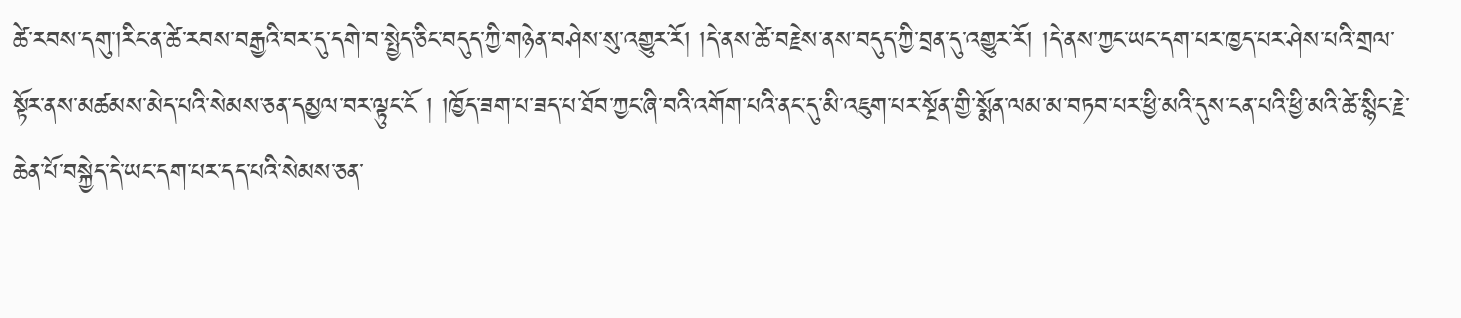ཚེ་རབས་དགུ་།རིང་ན་ཚེ་རབས་བརྒྱའི་བར་དུ་དགེ་བ་སྤྱེད་ཅིང་བདུད་ཀྱི་གཉེན་བཤེས་སུ་འགྱུར་རོ། །དེ་ནས་ཚེ་བརྗེས་ནས་བདུད་ཀྱི་བྲན་དུ་འགྱུར་རོ། །དེ་ནས་ཀྱང་ཡང་དག་པར་ཁྱད་པར་ཤེས་པའི་གྲལ་སྟོར་ནས་མཚམས་མེད་པའི་སེམས་ཅན་དམྱལ་བར་ལྟུང་ངོ ། །ཁྱོད་ཟག་པ་ཟད་པ་ཐོབ་ཀྱང་ཞི་བའི་འགོག་པའི་ནང་དུ་མི་འཇུག་པར་སྔོན་གྱི་སྨོན་ལམ་མ་བཏབ་པར་ཕྱི་མའི་དུས་ངན་པའི་ཕྱི་མའི་ཚེ་སྙིང་རྗེ་ཆེན་པོ་བསྐྱེད་དེ་ཡང་དག་པར་དད་པའི་སེམས་ཅན་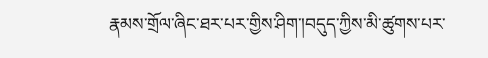རྣམས་གྲོལ་ཞིང་ཐར་པར་གྱིས་ཤིག་།བདུད་ཀྱིས་མི་ཚུགས་པར་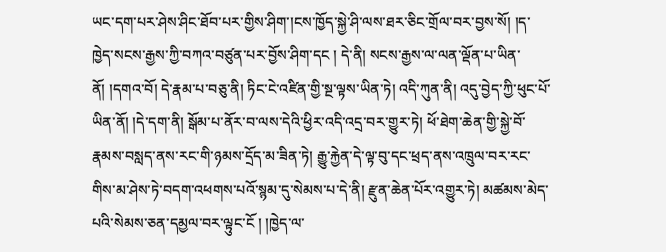ཡང་དག་པར་ཤེས་ཤིང་ཐོབ་པར་གྱིས་ཤིག་།ངས་ཁྱོད་སྐྱེ་ཤི་ལས་ཐར་ཅིང་གྲོལ་བར་བྱས་སོ། །ད་ཁྱེད་སངས་རྒྱས་ཀྱི་བཀའ་བཙུན་པར་བྱོས་ཤིག་དང ། དེ་ནི། སངས་རྒྱས་ལ་ལན་ལྡོན་པ་ཡིན་ནོ། །དགའ་བོ། དེ་རྣམ་པ་བཅུ་ནི། ཏིང་ངེ་འཛིན་གྱི་སྔ་ལྟས་ཡིན་ཏེ། འདི་ཀུན་ནི། འདུ་བྱེད་ཀྱི་ཕུང་པོ་ཡིན་ནོ། །དེ་དག་ནི། སྒོམ་པ་ནོར་བ་ལས་དེའི་ཕྱིར་འདི་འདྲ་བར་གྱུར་ཏེ། ཕོ་ཐེག་ཆེན་གྱི་སྐྱེ་བོ་རྣམས་བསླད་ནས་རང་གི་ཉམས་དྲོད་མ་ཟིན་ཏེ། རྒྱུ་རྐྱེན་དེ་ལྟ་བུ་དང་ཕྲད་ནས་འཁྲུལ་བར་རང་གིས་མ་ཤེས་ཏེ་བདག་འཕགས་པའོ་སྙམ་དུ་སེམས་པ་དེ་ནི། རྫུན་ཆེན་པོར་འགྱུར་ཏེ། མཚམས་མེད་པའི་སེམས་ཅན་དམྱལ་བར་ལྟུང་ངོ ། །ཁྱེད་ལ་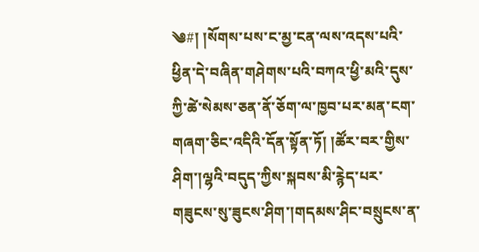༄#། །སོགས་པས་ང་མྱ་ངན་ལས་འདས་པའི་ཕྱིན་དེ་བཞིན་གཤེགས་པའི་བཀའ་ཕྱི་མའི་དུས་ཀྱི་ཚེ་སེམས་ཅན་ནོ་ཅོག་ལ་ཁྱབ་པར་མན་ངག་གཞག་ཅིང་འདིའི་དོན་སྟོན་ཏོ། །ཚོར་བར་གྱིས་ཤིག་།ལྷའི་བདུད་ཀྱིས་སྐབས་མི་རྙེད་པར་གཟུངས་སུ་ཟུངས་ཤིག་།གདམས་ཤིང་བསྲུངས་ན་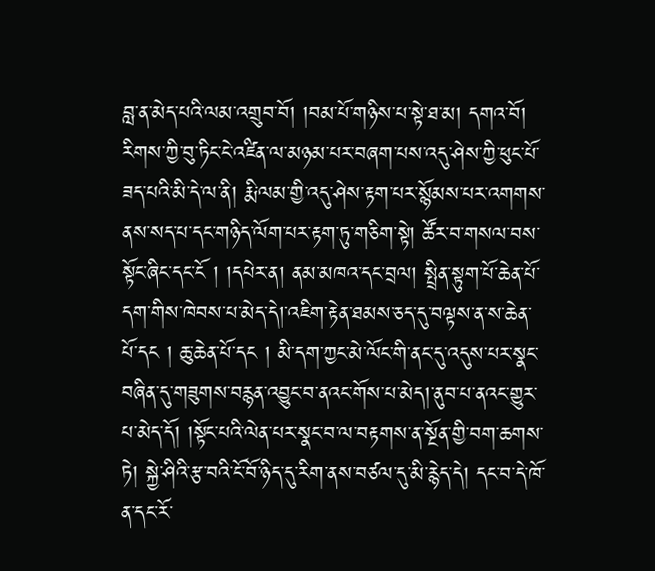བླ་ན་མེད་པའི་ལམ་འགྲུབ་བོ། །བམ་པོ་གཉིས་པ་སྟེ་ཐ་མ། དགའ་བོ། རིགས་ཀྱི་བུ་ཏིང་ངེ་འཛིན་ལ་མཉམ་པར་བཞག་པས་འདུ་ཤེས་ཀྱི་ཕུང་པོ་ཟད་པའི་མི་དེ་ལ་ནི། རྨི་ལམ་གྱི་འདུ་ཤེས་རྟག་པར་སྙོམས་པར་འགགས་ནས་སད་པ་དང་གཉིད་ལོག་པར་རྟག་ཏུ་གཅིག་སྟེ། ཚོར་བ་གསལ་བས་སྟོང་ཞིང་དང་ངོ ། །དཔེར་ན། ནམ་མཁའ་དང་བྲལ། སྤྲིན་སྟུག་པོ་ཆེན་པོ་དག་གིས་ཁེབས་པ་མེད་དེ།་འཇིག་རྟེན་ཐམས་ཅད་དུ་བལྟས་ན་ས་ཆེན་པོ་དང ། ཆུ་ཆེན་པོ་དང ། མི་དག་ཀྱང་མེ་ལོང་གི་ནང་དུ་འདུས་པར་སྣང་བཞིན་དུ་གཟུགས་བརྙན་འབྱུང་བ་ནའང་གོས་པ་མེད།་ནུབ་པ་ནའང་གྱུར་པ་མེད་དོ། །སྟོང་པའི་ལེན་པར་སྣང་བ་ལ་བརྟགས་ན་སྔོན་གྱི་བག་ཆགས་ཏེ། སྐྱེ་ཤིའི་རྩ་བའི་ངོ་བོ་ཉིད་དུ་རིག་ནས་བཙལ་དུ་མི་རྙེད་དེ། དང་བ་དེ་ཁོ་ན་དང་རོ་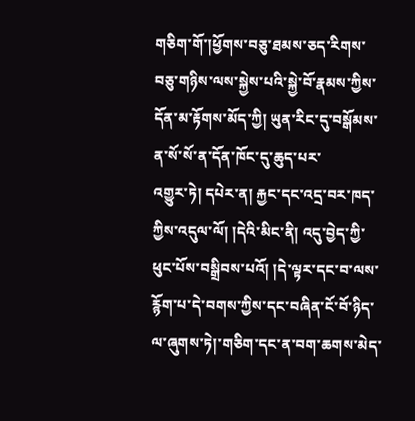གཅིག་གོ་།ཕྱོགས་བཅུ་ཐམས་ཅད་རིགས་བཅུ་གཉིས་ལས་སྐྱེས་པའི་སྐྱེ་བོ་རྣམས་ཀྱིས་དོན་མ་རྟོགས་མོད་ཀྱི། ཡུན་རིང་དུ་བསྒོམས་ན་སོ་སོ་ན་དོན་ཁོང་དུ་ཆུད་པར་
འགྱུར་ཏེ། དཔེར་ན། རྐྱང་དང་འདྲ་བར་ཁད་ཀྱིས་འདུལ་ལོ། །དེའི་མིང་ནི། འདུ་བྱེད་ཀྱི་ཕུང་པོས་བསྒྲིབས་པའོ། །དེ་ལྟར་དང་བ་ལས་རྙོག་པ་དེ་བགས་ཀྱིས་དང་བཞིན་ངོ་བོ་ཉིད་ལ་ཞུགས་ཏེ།་གཅིག་དང་ན་བག་ཆགས་མེད་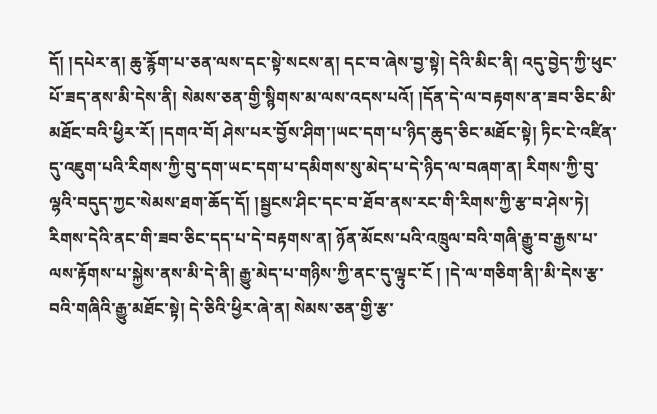དོ། །དཔེར་ན། ཆུ་རྙོག་པ་ཅན་ལས་དང་སྟེ་སངས་ན། དང་བ་ཞེས་བྱ་སྟེ། དེའི་མིང་ནི། འདུ་བྱེད་ཀྱི་ཕུང་པོ་ཟད་ནས་མི་དེས་ནི། སེམས་ཅན་གྱི་སྙིགས་མ་ལས་འདས་པའོ། །དོན་དེ་ལ་བརྟགས་ན་ཟབ་ཅིང་མི་མཐོང་བའི་ཕྱིར་རོ། །དགའ་བོ། ཤེས་པར་བྱོས་ཤིག་།ཡང་དག་པ་ཉིད་ཆུད་ཅིང་མཐོང་སྟེ། ཏིང་ངེ་འཛིན་དུ་འཇུག་པའི་རིགས་ཀྱི་བུ་དག་ཡང་དག་པ་དམིགས་སུ་མེད་པ་དེ་ཉིད་ལ་བཞག་ན། རིགས་ཀྱི་བུ་ལྷའི་བདུད་ཀྱང་སེམས་ཐག་ཆོད་དོ། །སྦྱངས་ཤིང་དང་བ་ཐོབ་ནས་རང་གི་རིགས་ཀྱི་རྩ་བ་ཤེས་ཏེ། རིགས་དེའི་ནང་གི་ཟབ་ཅིང་དད་པ་དེ་བརྟགས་ན། ཉོན་མོངས་པའི་འཁྲུལ་བའི་གཞི་རྒྱུ་བ་རྒྱས་པ་ལས་རྟོགས་པ་སྐྱེས་ནས་མི་དེ་ནི། རྒྱུ་མེད་པ་གཉིས་ཀྱི་ནང་དུ་ལྟུང་ངོ ། །དེ་ལ་གཅིག་ནི།་མི་དེས་རྩ་བའི་གཞིའི་རྒྱུ་མཐོང་སྟེ། དེ་ཅིའི་ཕྱིར་ཞེ་ན། སེམས་ཅན་གྱི་རྩ་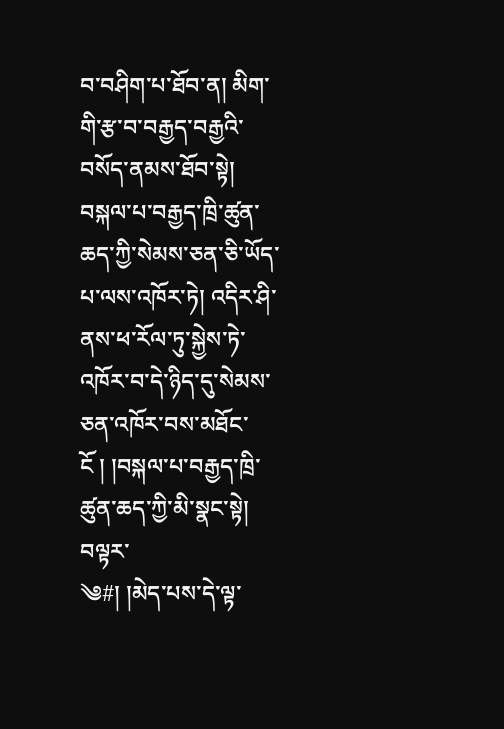བ་བཤིག་པ་ཐོབ་ན། མིག་གི་རྩ་བ་བརྒྱད་བརྒྱའི་བསོད་ནམས་ཐོབ་སྟེ། བསྐལ་པ་བརྒྱད་ཁྲི་ཚུན་ཆད་ཀྱི་སེམས་ཅན་ཅི་ཡོད་པ་ལས་འཁོར་ཏེ། འདིར་ཤི་ནས་ཕ་རོལ་ཏུ་སྐྱེས་ཏེ་འཁོར་བ་དེ་ཉིད་དུ་སེམས་ཅན་འཁོར་བས་མཐོང་ངོ ། །བསྐལ་པ་བརྒྱད་ཁྲི་ཚུན་ཆད་ཀྱི་མི་སྣང་སྟེ། བལྟར་
༄#། །མེད་པས་དེ་ལྟ་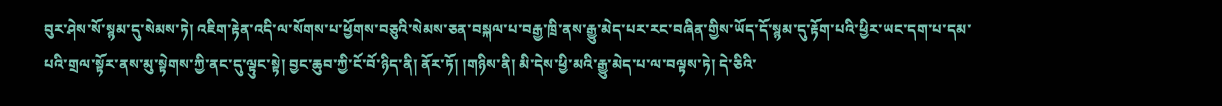བུར་ཤེས་སོ་སྙམ་དུ་སེམས་ཏེ། འཇིག་རྟེན་འདི་ལ་སོགས་པ་ཕྱོགས་བཅུའི་སེམས་ཅན་བསྐལ་པ་བརྒྱ་ཁྲི་ནས་རྒྱུ་མེད་པར་རང་བཞིན་གྱིས་ཡོད་དོ་སྙམ་དུ་རྟོག་པའི་ཕྱིར་ཡང་དག་པ་དམ་པའི་གྲལ་སྟོར་ནས་མུ་སྟེགས་ཀྱི་ནང་དུ་ལྟུང་སྟེ། བྱང་ཆུབ་ཀྱི་ངོ་བོ་ཉིད་ནི། ནོར་ཏོ། །གཉིས་ནི། མི་དེས་ཕྱི་མའི་རྒྱུ་མེད་པ་ལ་བལྟས་ཏེ། དེ་ཅིའི་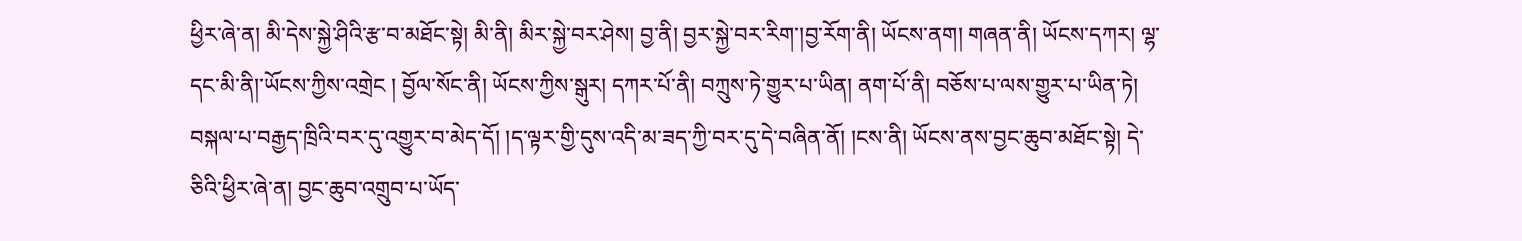ཕྱིར་ཞེ་ན། མི་དེས་སྐྱེ་ཤིའི་རྩ་བ་མཐོང་སྟེ། མི་ནི། མིར་སྐྱེ་བར་ཤེས། བྱ་ནི། བྱར་སྐྱེ་བར་རིག་།བྱ་རོག་ནི། ཡོངས་ནག། གཞན་ནི། ཡོངས་དཀར། ལྷ་དང་མི་ནི།་ཡོངས་ཀྱིས་འགྲེང ། བྱོལ་སོང་ནི། ཡོངས་ཀྱིས་སྒུར། དཀར་པོ་ནི། བཀྲུས་ཏེ་གྱུར་པ་ཡིན། ནག་པོ་ནི། བཅོས་པ་ལས་གྱུར་པ་ཡིན་ཏེ། བསྐལ་པ་བརྒྱད་ཁྲིའི་བར་དུ་འགྱུར་བ་མེད་དོ། །ད་ལྟར་གྱི་དུས་འདི་མ་ཟད་ཀྱི་བར་དུ་དེ་བཞིན་ནོ། །ངས་ནི། ཡོངས་ནས་བྱང་ཆུབ་མཐོང་སྟེ། དེ་ཅིའི་ཕྱིར་ཞེ་ན། བྱང་ཆུབ་འགྲུབ་པ་ཡོད་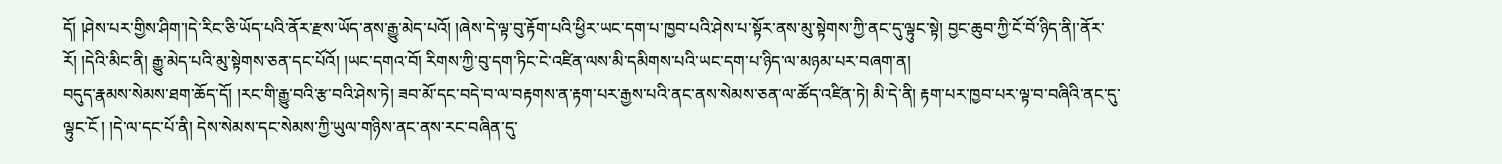དོ། །ཤེས་པར་གྱིས་ཤིག་།དེ་རིང་ཅི་ཡོད་པའི་ནོར་རྫས་ཡོད་ནས་རྒྱུ་མེད་པའོ། །ཞེས་དེ་ལྟ་བུ་རྟོག་པའི་ཕྱིར་ཡང་དག་པ་ཁྱབ་པའི་ཤེས་པ་སྟོར་ནས་མུ་སྟེགས་ཀྱི་ནང་དུ་ལྟུང་སྟེ། བྱང་ཆུབ་ཀྱི་ངོ་བོ་ཉིད་ནི།་ནོར་རོ། །དེའི་མིང་ནི། རྒྱུ་མེད་པའི་མུ་སྟེགས་ཅན་དང་པོའོ། །ཡང་དགའ་བོ། རིགས་ཀྱི་བུ་དག་ཏིང་ངེ་འཛིན་ལས་མི་དམིགས་པའི་ཡང་དག་པ་ཉིད་ལ་མཉམ་པར་བཞག་ན།
བདུད་རྣམས་སེམས་ཐག་ཆོད་དོ། །རང་གི་རྒྱུ་བའི་རྩ་བའི་ཤེས་ཏེ། ཟབ་མོ་དང་བདེ་བ་ལ་བརྟགས་ན་རྟག་པར་རྒྱས་པའི་ནང་ནས་སེམས་ཅན་ལ་ཚོད་འཛིན་ཏེ། མི་དེ་ནི། རྟག་པར་ཁྱབ་པར་ལྟ་བ་བཞིའི་ནང་དུ་ལྟུང་ངོ ། །དེ་ལ་དང་པོ་ནི། དེས་སེམས་དང་སེམས་ཀྱི་ཡུལ་གཉིས་ནང་ནས་རང་བཞིན་དུ་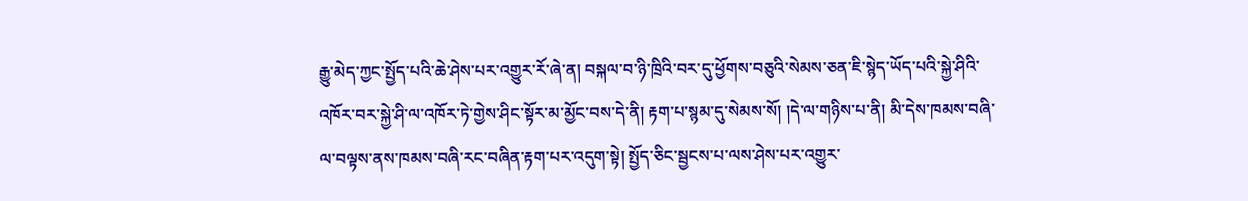རྒྱུ་མེད་ཀྱང་སྤྱོད་པའི་ཆེ་ཤེས་པར་འགྱུར་རོ་ཞེ་ན། བསྐལ་བ་ཉི་ཁྲིའི་བར་དུ་ཕྱོགས་བཅུའི་སེམས་ཅན་ཇི་སྙེད་ཡོད་པའི་སྐྱེ་ཤིའི་འཁོར་བར་སྐྱེ་ཤི་ལ་འཁོར་ཏེ་གྱེས་ཤིང་སྟོར་མ་མྱོང་བས་དེ་ནི། རྟག་པ་སྙམ་དུ་སེམས་སོ། །དེ་ལ་གཉིས་པ་ནི། མི་དེས་ཁམས་བཞི་ལ་བལྟས་ནས་ཁམས་བཞི་རང་བཞིན་རྟག་པར་འདུག་སྟེ། སྤྱོད་ཅིང་སྦྱངས་པ་ལས་ཤེས་པར་འགྱུར་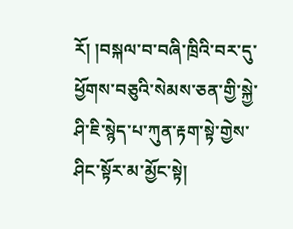རོ། །བསྐལ་བ་བཞི་ཁྲིའི་བར་དུ་ཕྱོགས་བཅུའི་སེམས་ཅན་གྱི་སྐྱེ་ཤི་ཇི་སྙེད་པ་ཀུན་རྟག་སྟེ་གྱེས་ཤིང་སྟོར་མ་མྱོང་སྟེ།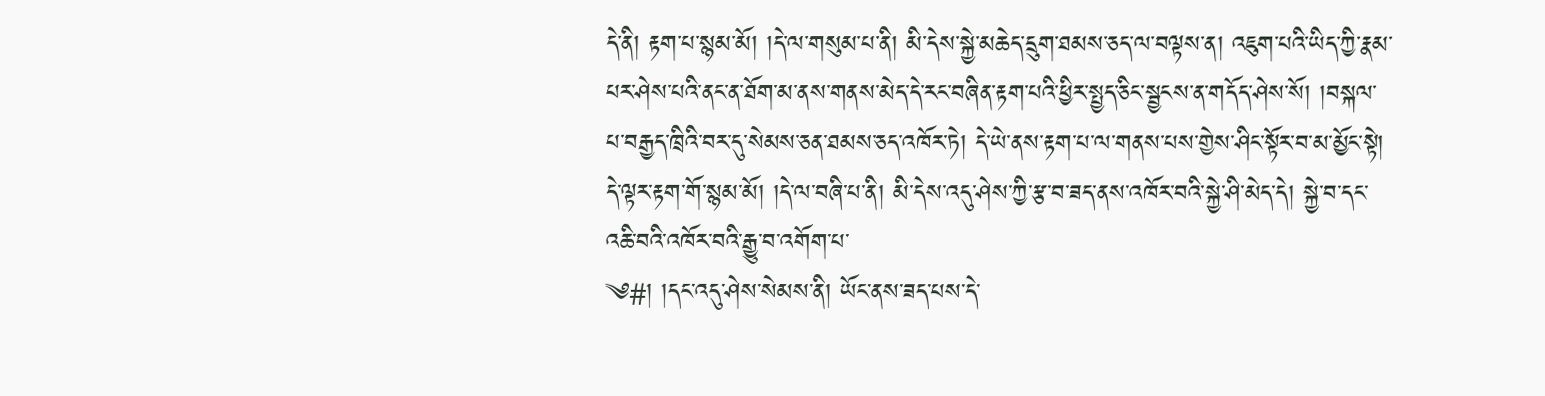དེ་ནི། རྟག་པ་སྙམ་མོ། །དེ་ལ་གསུམ་པ་ནི། མི་དེས་སྐྱེ་མཆེད་དྲུག་ཐམས་ཅད་ལ་བལྟས་ན། འཇུག་པའི་ཡིད་ཀྱི་རྣམ་པར་ཤེས་པའི་ནང་ན་ཐོག་མ་ནས་གནས་མེད་དེ་རང་བཞིན་རྟག་པའི་ཕྱིར་སྤྱད་ཅིང་སྦྱངས་ན་གདོད་ཤེས་སོ། །བསྐལ་པ་བརྒྱད་ཁྲིའི་བར་དུ་སེམས་ཅན་ཐམས་ཅད་འཁོར་ཏེ། དེ་ཡེ་ནས་རྟག་པ་ལ་གནས་པས་གྱེས་ཤིང་སྟོར་བ་མ་མྱོང་སྟེ། དེ་ལྟར་རྟག་གོ་སྙམ་མོ། །དེ་ལ་བཞི་པ་ནི། མི་དེས་འདུ་ཤེས་ཀྱི་རྩ་བ་ཟད་ནས་འཁོར་བའི་སྐྱེ་ཤི་མེད་དེ། སྐྱེ་བ་དང་འཆི་བའི་འཁོར་བའི་རྒྱུ་བ་འགོག་པ་
༄#། །དང་འདུ་ཤེས་སེམས་ནི། ཡོང་ནས་ཟད་པས་དེ་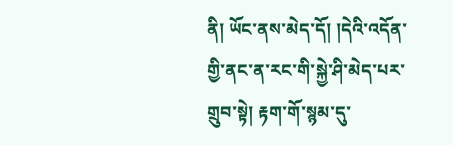ནི། ཡོང་ནས་མེད་དོ། །དེའི་འདོན་གྱི་ནང་ན་རང་གི་སྐྱེ་ཤི་མེད་པར་གྲུབ་སྟེ། རྟག་གོ་སྙམ་དུ་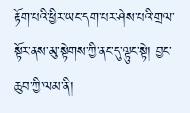རྟོག་པའི་ཕྱིར་ཡང་དག་པར་ཤེས་པའི་གྲལ་སྟོར་ནས་མུ་སྟེགས་ཀྱི་ནང་དུ་ལྟུང་སྟེ། བྱང་ཆུབ་ཀྱི་ལམ་ནི།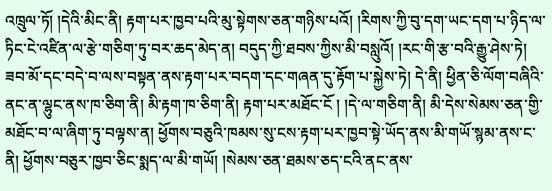འཁྲུལ་ཏོ། །དེའི་མིང་ནི། རྟག་པར་ཁྱབ་པའི་མུ་སྟེགས་ཅན་གཉིས་པའོ། །རིགས་ཀྱི་བུ་དག་ཡང་དག་པ་ཉིད་ལ་ཏིང་ངེ་འཛིན་ལ་རྩེ་གཅིག་ཏུ་བར་ཆད་མེད་ན། བདུད་ཀྱི་ཐབས་ཀྱིས་མི་བསླུའོ། །རང་གི་རྩ་བའི་རྒྱུ་ཤེས་ཏེ། ཟབ་མོ་དང་བདེ་བ་ལས་བསྟན་ནས་རྟག་པར་བདག་དང་གཞན་དུ་རྟོག་པ་སྐྱེས་ཏེ། དེ་ནི། ཕྱིན་ཅི་ལོག་བཞིའི་ནང་ན་ལྷུང་ནས་ཁ་ཅིག་ནི། མི་རྟག་ཁ་ཅིག་ནི། རྟག་པར་མཐོང་ངོ ། །དེ་ལ་གཅིག་ནི། མི་དེས་སེམས་ཅན་གྱི་མཐོང་བ་ལ་ཞིག་ཏུ་བལྟས་ན། ཕྱོགས་བཅུའི་ཁམས་སུ་ངས་རྟག་པར་ཁྱབ་སྟེ་ཡོད་ནས་མི་གཡོ་སྙམ་ནས་ང་ནི། ཕྱོགས་བཅུར་ཁྱབ་ཅིང་སྨད་ལ་མི་གཡོ། །སེམས་ཅན་ཐམས་ཅད་ངའི་ནང་ནས་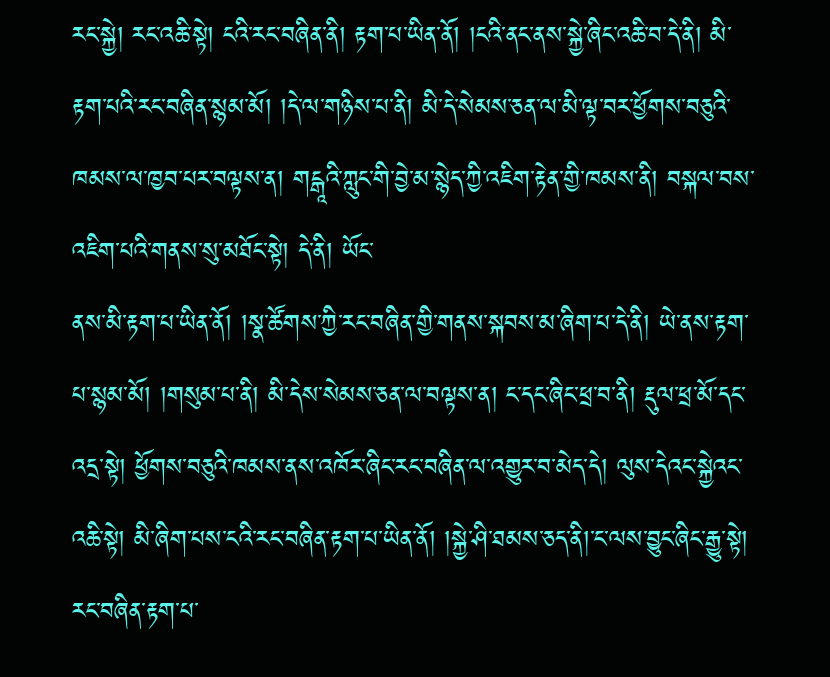རང་སྐྱེ། རང་འཆི་སྟེ། ངའི་རང་བཞིན་ནི། རྟག་པ་ཡིན་ནོ། །ངའི་ནང་ནས་སྐྱེ་ཞིང་འཆི་བ་དེ་ནི། མི་རྟག་པའི་རང་བཞིན་སྙམ་མོ། །དེ་ལ་གཉིས་པ་ནི། མི་དེ་སེམས་ཅན་ལ་མི་ལྟ་བར་ཕྱོགས་བཅུའི་ཁམས་ལ་ཁྱབ་པར་བལྟས་ན། གངྒཱའི་ཀླུང་གི་བྱེ་མ་སྙེད་ཀྱི་འཇིག་རྟེན་གྱི་ཁམས་ནི། བསྐལ་བས་འཇིག་པའི་གནས་སུ་མཐོང་སྟེ། དེ་ནི། ཡོང་
ནས་མི་རྟག་པ་ཡིན་ནོ། །སྣ་ཚོགས་ཀྱི་རང་བཞིན་གྱི་གནས་སྐབས་མ་ཞིག་པ་དེ་ནི། ཡེ་ནས་རྟག་པ་སྙམ་མོ། །གསུམ་པ་ནི། མི་དེས་སེམས་ཅན་ལ་བལྟས་ན། ང་དང་ཞིང་ཕྲ་བ་ནི། རྡུལ་ཕྲ་མོ་དང་འདྲ་སྟེ། ཕྱོགས་བཅུའི་ཁམས་ནས་འཁོར་ཞིང་རང་བཞིན་ལ་འགྱུར་བ་མེད་དེ། ལུས་དེའང་སྐྱེའང་འཆི་སྟེ། མི་ཞིག་པས་ངའི་རང་བཞིན་རྟག་པ་ཡིན་ནོ། །སྐྱེ་ཤི་ཐམས་ཅད་ནི།་ང་ལས་བྱུང་ཞིང་རྒྱུ་སྟེ། རང་བཞིན་རྟག་པ་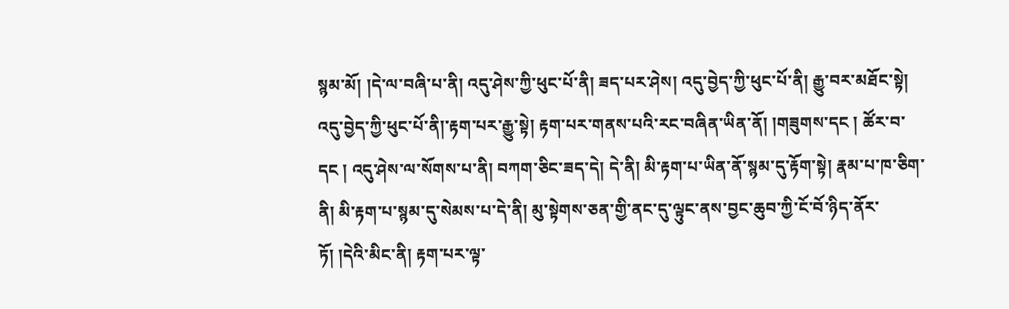སྙམ་མོ། །དེ་ལ་བཞི་པ་ནི། འདུ་ཤེས་ཀྱི་ཕུང་པོ་ནི། ཟད་པར་ཤེས། འདུ་བྱེད་ཀྱི་ཕུང་པོ་ནི། རྒྱུ་བར་མཐོང་སྟེ། འདུ་བྱེད་ཀྱི་ཕུང་པོ་ནི།་རྟག་པར་རྒྱུ་སྟེ། རྟག་པར་གནས་པའི་རང་བཞིན་ཡིན་ནོ། །གཟུགས་དང ། ཚོར་བ་དང ། འདུ་ཤེས་ལ་སོགས་པ་ནི། བཀག་ཅིང་ཟད་དེ། དེ་ནི། མི་རྟག་པ་ཡིན་ནོ་སྙམ་དུ་རྟོག་སྟེ། རྣམ་པ་ཁ་ཅིག་ནི། མི་རྟག་པ་སྙམ་དུ་སེམས་པ་དེ་ནི། མུ་སྟེགས་ཅན་གྱི་ནང་དུ་ལྟུང་ནས་བྱང་ཆུབ་ཀྱི་ངོ་བོ་ཉིད་ནོར་ཏོ། །དེའི་མིང་ནི། རྟག་པར་ལྟ་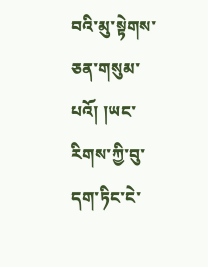བའི་མུ་སྟེགས་ཅན་གསུམ་པའོ། །ཡང་རིགས་ཀྱི་བུ་དག་ཏིང་ངེ་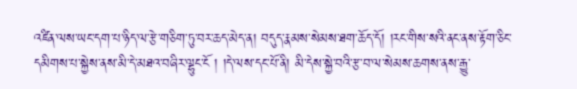འཛིན་ལས་ཡང་དག་པ་ཉིད་ལ་རྩེ་གཅིག་ཏུ་བར་ཆད་མེད་ན། བདུད་རྣམས་སེམས་ཐག་ཆོད་དོ། །རང་གིས་སའི་ནང་ནས་རྟོག་ཅིང་དམིགས་པ་སྐྱེས་ནས་མི་དེ་མཐའ་བཞིར་ལྷུང་ངོ ། །དེ་ལས་དང་པོ་ནི། མི་དེས་སྐྱེ་བའི་རྩ་བ་ལ་སེམས་ཆགས་ནས་རྒྱུ་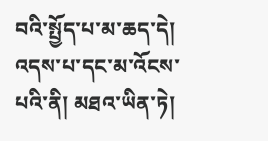བའི་སྤྱོད་པ་མ་ཆད་དེ། འདས་པ་དང་མ་འོངས་པའི་ནི། མཐའ་ཡིན་ཏེ།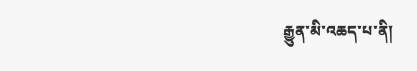རྒྱུན་མི་འཆད་པ་ནི།